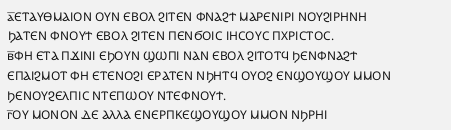ⲁ̅ⲈⲦⲀⲨⲐⲘⲀⲒⲞⲚ ⲞⲨⲚ ⲈⲂⲞⲖ ϨⲒⲦⲈⲚ ⲪⲚⲀϨϮ ⲘⲀⲢⲈⲚⲒⲢⲒ ⲚⲞⲨϨⲒⲢⲎⲚⲎ ϦⲀⲦⲈⲚ ⲪⲚⲞⲨϮ ⲈⲂⲞⲖ ϨⲒⲦⲈⲚ ⲠⲈⲚϬⲞⲒⲤ ⲒⲎⲤⲞⲨⲤ ⲠⲬⲢⲒⲤⲦⲞⲤ.
ⲃ̅ⲪⲎ ⲈⲦⲀ ⲠϪⲒⲚⲒ ⲈϦⲞⲨⲚ ϢⲰⲠⲒ ⲚⲀⲚ ⲈⲂⲞⲖ ϨⲒⲦⲞⲦϤ ϦⲈⲚⲪⲚⲀϨϮ ⲈⲠⲀⲒϨⲘⲞⲦ ⲪⲎ ⲈⲦⲈⲚⲞϨⲒ ⲈⲢⲀⲦⲈⲚ ⲚϦⲎⲦϤ ⲞⲨⲞϨ ⲈⲚϢⲞⲨϢⲞⲨ ⲘⲘⲞⲚ ϦⲈⲚⲞⲨϨⲈⲖⲠⲒⲤ ⲚⲦⲈⲠⲰⲞⲨ ⲚⲦⲈⲪⲚⲞⲨϮ.
ⲅ̅ⲞⲨ ⲘⲞⲚⲞⲚ ⲆⲈ ⲀⲖⲖⲀ ⲈⲚⲈⲢⲠⲔⲈϢⲞⲨϢⲞⲨ ⲘⲘⲞⲚ ⲚϦⲢⲎⲒ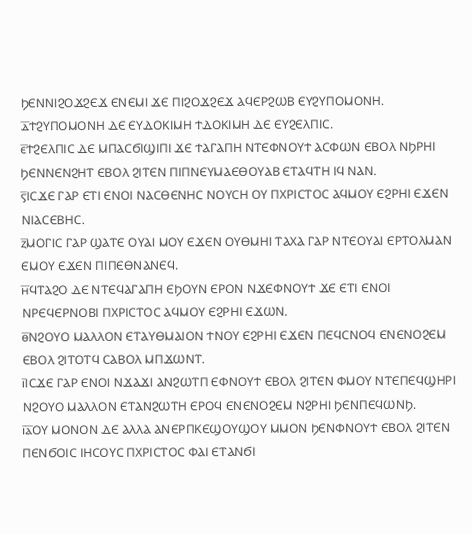ϦⲈⲚⲚⲒϨⲞϪϨⲈϪ ⲈⲚⲈⲘⲒ ϪⲈ ⲠⲒϨⲞϪϨⲈϪ ⲀϤⲈⲢϨⲰⲂ ⲈⲨϨⲨⲠⲞⲘⲞⲚⲎ.
ⲇ̅ϮϨⲨⲠⲞⲘⲞⲚⲎ ⲆⲈ ⲈⲨⲆⲞⲔⲒⲘⲎ ϮⲆⲞⲔⲒⲘⲎ ⲆⲈ ⲈⲨϨⲈⲖⲠⲒⲤ.
ⲉ̅ϮϨⲈⲖⲠⲒⲤ ⲆⲈ ⲘⲠⲀⲤϬⲒϢⲒⲠⲒ ϪⲈ ϮⲀⲄⲀⲠⲎ ⲚⲦⲈⲪⲚⲞⲨϮ ⲀⲤⲪⲰⲚ ⲈⲂⲞⲖ ⲚϦⲢⲎⲒ ϦⲈⲚⲚⲈⲚϨⲎⲦ ⲈⲂⲞⲖ ϨⲒⲦⲈⲚ ⲠⲒⲠⲚⲈⲨⲘⲀⲈⲐⲞⲨⲀⲂ ⲈⲦⲀϤⲦⲎ ⲒϤ ⲚⲀⲚ.
ⲋ̅ⲒⲤϪⲈ ⲄⲀⲢ ⲈⲦⲒ ⲈⲚⲞⲒ ⲚⲀⲤⲐⲈⲚⲎⲤ ⲚⲞⲨⲤⲎ ⲞⲨ ⲠⲬⲢⲒⲤⲦⲞⲤ ⲀϤⲘⲞⲨ ⲈϨⲢⲎⲒ ⲈϪⲈⲚ ⲚⲒⲀⲤⲈⲂⲎⲤ.
ⲍ̅ⲘⲞⲄⲒⲤ ⲄⲀⲢ ϢⲀⲦⲈ ⲞⲨⲀⲒ ⲘⲞⲨ ⲈϪⲈⲚ ⲞⲨⲐⲘⲎⲒ ⲦⲀⲬⲀ ⲄⲀⲢ ⲚⲦⲈⲞⲨⲀⲒ ⲈⲢⲦⲞⲖⲘⲀⲚ ⲈⲘⲞⲨ ⲈϪⲈⲚ ⲠⲒⲠⲈⲐⲚⲀⲚⲈϤ.
ⲏ̅ϤⲦⲀϨⲞ ⲆⲈ ⲚⲦⲈϤⲀⲄⲀⲠⲎ ⲈϦⲞⲨⲚ ⲈⲢⲞⲚ ⲚϪⲈⲪⲚⲞⲨϮ ϪⲈ ⲈⲦⲒ ⲈⲚⲞⲒ ⲚⲢⲈϤⲈⲢⲚⲞⲂⲒ ⲠⲬⲢⲒⲤⲦⲞⲤ ⲀϤⲘⲞⲨ ⲈϨⲢⲎⲒ ⲈϪⲰⲚ.
ⲑ̅ⲚϨⲞⲨⲞ ⲘⲀⲖⲖⲞⲚ ⲈⲦⲀⲨⲐⲘⲀⲒⲞⲚ ϮⲚⲞⲨ ⲈϨⲢⲎⲒ ⲈϪⲈⲚ ⲠⲈϤⲤⲚⲞϤ ⲈⲚⲈⲚⲞϨⲈⲘ ⲈⲂⲞⲖ ϨⲒⲦⲞⲦϤ ⲤⲀⲂⲞⲖ ⲘⲠϪⲰⲚⲦ.
ⲓ̅ⲒⲤϪⲈ ⲄⲀⲢ ⲈⲚⲞⲒ ⲚϪⲀϪⲒ ⲀⲚϨⲰⲦⲠ ⲈⲪⲚⲞⲨϮ ⲈⲂⲞⲖ ϨⲒⲦⲈⲚ ⲪⲘⲞⲨ ⲚⲦⲈⲠⲈϤϢⲎⲢⲒ ⲚϨⲞⲨⲞ ⲘⲀⲖⲖⲞⲚ ⲈⲦⲀⲚϨⲰⲦⲎ ⲈⲢⲞϤ ⲈⲚⲈⲚⲞϨⲈⲘ ⲚϨⲢⲎⲒ ϦⲈⲚⲠⲈϤⲰⲚϦ.
ⲓ̅ⲁ̅ⲞⲨ ⲘⲞⲚⲞⲚ ⲆⲈ ⲀⲖⲖⲀ ⲀⲚⲈⲢⲠⲔⲈϢⲞⲨϢⲞⲨ ⲘⲘⲞⲚ ϦⲈⲚⲪⲚⲞⲨϮ ⲈⲂⲞⲖ ϨⲒⲦⲈⲚ ⲠⲈⲚϬⲞⲒⲤ ⲒⲎⲤⲞⲨⲤ ⲠⲬⲢⲒⲤⲦⲞⲤ ⲪⲀⲒ ⲈⲦⲀⲚϬⲒ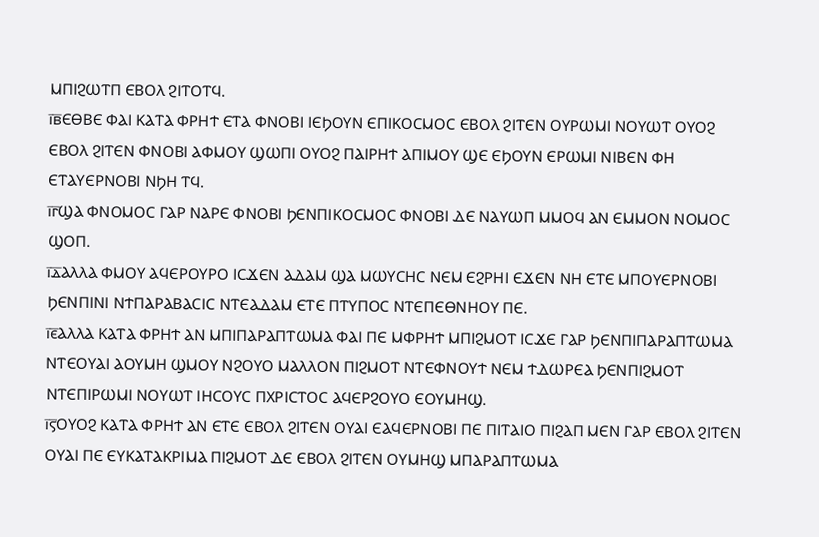ⲘⲠⲒϨⲰⲦⲠ ⲈⲂⲞⲖ ϨⲒⲦⲞⲦϤ.
ⲓ̅ⲃ̅ⲈⲐⲂⲈ ⲪⲀⲒ ⲔⲀⲦⲀ ⲪⲢⲎϮ ⲈⲦⲀ ⲪⲚⲞⲂⲒ ⲒⲈϦⲞⲨⲚ ⲈⲠⲒⲔⲞⲤⲘⲞⲤ ⲈⲂⲞⲖ ϨⲒⲦⲈⲚ ⲞⲨⲢⲰⲘⲒ ⲚⲞⲨⲰⲦ ⲞⲨⲞϨ ⲈⲂⲞⲖ ϨⲒⲦⲈⲚ ⲪⲚⲞⲂⲒ ⲀⲪⲘⲞⲨ ϢⲰⲠⲒ ⲞⲨⲞϨ ⲠⲀⲒⲢⲎϮ ⲀⲠⲒⲘⲞⲨ ϢⲈ ⲈϦⲞⲨⲚ ⲈⲢⲰⲘⲒ ⲚⲒⲂⲈⲚ ⲪⲎ ⲈⲦⲀⲨⲈⲢⲚⲞⲂⲒ ⲚϦⲎ ⲦϤ.
ⲓ̅ⲅ̅ϢⲀ ⲪⲚⲞⲘⲞⲤ ⲄⲀⲢ ⲚⲀⲢⲈ ⲪⲚⲞⲂⲒ ϦⲈⲚⲠⲒⲔⲞⲤⲘⲞⲤ ⲪⲚⲞⲂⲒ ⲆⲈ ⲚⲀⲨⲰⲠ ⲘⲘⲞϤ ⲀⲚ ⲈⲘⲘⲞⲚ ⲚⲞⲘⲞⲤ ϢⲞⲠ.
ⲓ̅ⲇ̅ⲀⲖⲖⲀ ⲪⲘⲞⲨ ⲀϤⲈⲢⲞⲨⲢⲞ ⲒⲤϪⲈⲚ ⲀⲆⲀⲘ ϢⲀ ⲘⲰⲨⲤⲎⲤ ⲚⲈⲘ ⲈϨⲢⲎⲒ ⲈϪⲈⲚ ⲚⲎ ⲈⲦⲈ ⲘⲠⲞⲨⲈⲢⲚⲞⲂⲒ ϦⲈⲚⲠⲒⲚⲒ ⲚϮⲠⲀⲢⲀⲂⲀⲤⲒⲤ ⲚⲦⲈⲀⲆⲀⲘ ⲈⲦⲈ ⲠⲦⲨⲠⲞⲤ ⲚⲦⲈⲠⲈⲐⲚⲎⲞⲨ ⲠⲈ.
ⲓ̅ⲉ̅ⲀⲖⲖⲀ ⲔⲀⲦⲀ ⲪⲢⲎϮ ⲀⲚ ⲘⲠⲒⲠⲀⲢⲀⲠⲦⲰⲘⲀ ⲪⲀⲒ ⲠⲈ ⲘⲪⲢⲎϮ ⲘⲠⲒϨⲘⲞⲦ ⲒⲤϪⲈ ⲄⲀⲢ ϦⲈⲚⲠⲒⲠⲀⲢⲀⲠⲦⲰⲘⲀ ⲚⲦⲈⲞⲨⲀⲒ ⲀⲞⲨⲘⲎ ϢⲘⲞⲨ ⲚϨⲞⲨⲞ ⲘⲀⲖⲖⲞⲚ ⲠⲒϨⲘⲞⲦ ⲚⲦⲈⲪⲚⲞⲨϮ ⲚⲈⲘ ϮⲆⲰⲢⲈⲀ ϦⲈⲚⲠⲒϨⲘⲞⲦ ⲚⲦⲈⲠⲒⲢⲰⲘⲒ ⲚⲞⲨⲰⲦ ⲒⲎⲤⲞⲨⲤ ⲠⲬⲢⲒⲤⲦⲞⲤ ⲀϤⲈⲢϨⲞⲨⲞ ⲈⲞⲨⲘⲎϢ.
ⲓ̅ⲋ̅ⲞⲨⲞϨ ⲔⲀⲦⲀ ⲪⲢⲎϮ ⲀⲚ ⲈⲦⲈ ⲈⲂⲞⲖ ϨⲒⲦⲈⲚ ⲞⲨⲀⲒ ⲈⲀϤⲈⲢⲚⲞⲂⲒ ⲠⲈ ⲠⲒⲦⲀⲒⲞ ⲠⲒϨⲀⲠ ⲘⲈⲚ ⲄⲀⲢ ⲈⲂⲞⲖ ϨⲒⲦⲈⲚ ⲞⲨⲀⲒ ⲠⲈ ⲈⲨⲔⲀⲦⲀⲔⲢⲒⲘⲀ ⲠⲒϨⲘⲞⲦ ⲆⲈ ⲈⲂⲞⲖ ϨⲒⲦⲈⲚ ⲞⲨⲘⲎϢ ⲘⲠⲀⲢⲀⲠⲦⲰⲘⲀ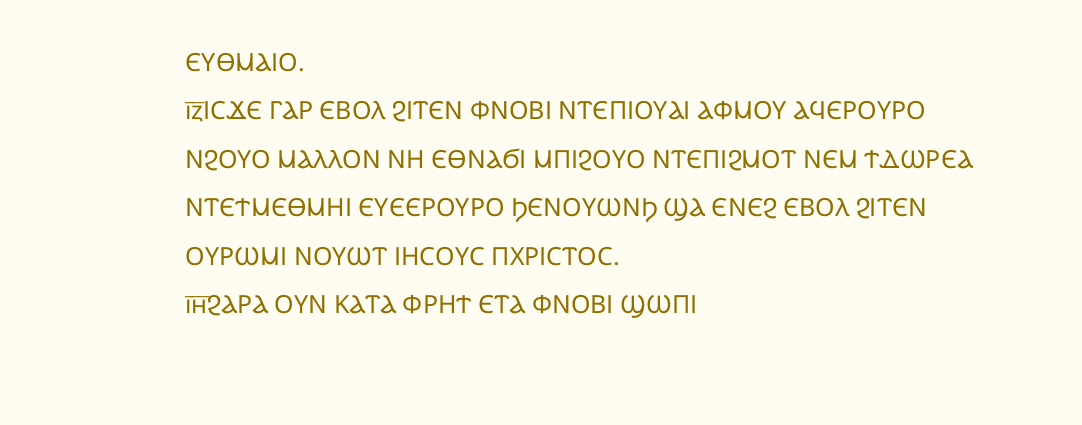ⲈⲨⲐⲘⲀⲒⲞ.
ⲓ̅ⲍ̅ⲒⲤϪⲈ ⲄⲀⲢ ⲈⲂⲞⲖ ϨⲒⲦⲈⲚ ⲪⲚⲞⲂⲒ ⲚⲦⲈⲠⲒⲞⲨⲀⲒ ⲀⲪⲘⲞⲨ ⲀϤⲈⲢⲞⲨⲢⲞ ⲚϨⲞⲨⲞ ⲘⲀⲖⲖⲞⲚ ⲚⲎ ⲈⲐⲚⲀϬⲒ ⲘⲠⲒϨⲞⲨⲞ ⲚⲦⲈⲠⲒϨⲘⲞⲦ ⲚⲈⲘ ϮⲆⲰⲢⲈⲀ ⲚⲦⲈϮⲘⲈⲐⲘⲎⲒ ⲈⲨⲈⲈⲢⲞⲨⲢⲞ ϦⲈⲚⲞⲨⲰⲚϦ ϢⲀ ⲈⲚⲈϨ ⲈⲂⲞⲖ ϨⲒⲦⲈⲚ ⲞⲨⲢⲰⲘⲒ ⲚⲞⲨⲰⲦ ⲒⲎⲤⲞⲨⲤ ⲠⲬⲢⲒⲤⲦⲞⲤ.
ⲓ̅ⲏ̅ϨⲀⲢⲀ ⲞⲨⲚ ⲔⲀⲦⲀ ⲪⲢⲎϮ ⲈⲦⲀ ⲪⲚⲞⲂⲒ ϢⲰⲠⲒ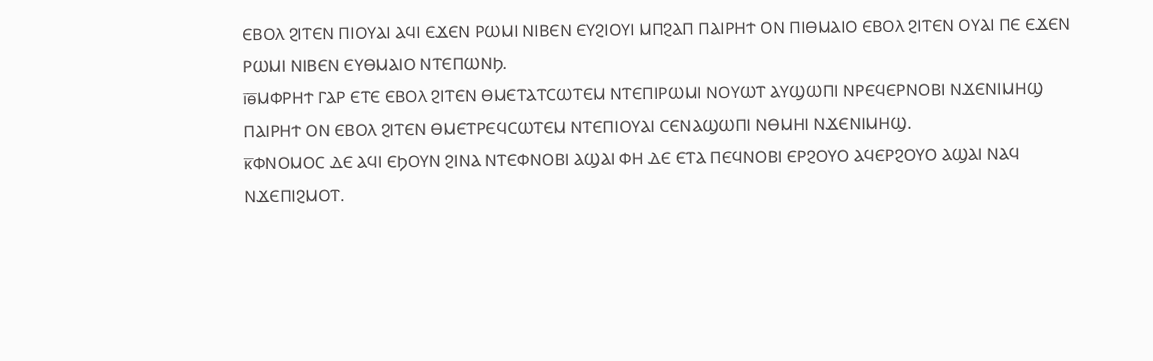ⲈⲂⲞⲖ ϨⲒⲦⲈⲚ ⲠⲒⲞⲨⲀⲒ ⲀϤⲒ ⲈϪⲈⲚ ⲢⲰⲘⲒ ⲚⲒⲂⲈⲚ ⲈⲨϨⲒⲞⲨⲒ ⲘⲠϨⲀⲠ ⲠⲀⲒⲢⲎϮ ⲞⲚ ⲠⲒⲐⲘⲀⲒⲞ ⲈⲂⲞⲖ ϨⲒⲦⲈⲚ ⲞⲨⲀⲒ ⲠⲈ ⲈϪⲈⲚ ⲢⲰⲘⲒ ⲚⲒⲂⲈⲚ ⲈⲨⲐⲘⲀⲒⲞ ⲚⲦⲈⲠⲰⲚϦ.
ⲓ̅ⲑ̅ⲘⲪⲢⲎϮ ⲄⲀⲢ ⲈⲦⲈ ⲈⲂⲞⲖ ϨⲒⲦⲈⲚ ⲐⲘⲈⲦⲀⲦⲤⲰⲦⲈⲘ ⲚⲦⲈⲠⲒⲢⲰⲘⲒ ⲚⲞⲨⲰⲦ ⲀⲨϢⲰⲠⲒ ⲚⲢⲈϤⲈⲢⲚⲞⲂⲒ ⲚϪⲈⲚⲒⲘⲎϢ ⲠⲀⲒⲢⲎϮ ⲞⲚ ⲈⲂⲞⲖ ϨⲒⲦⲈⲚ ⲐⲘⲈⲦⲢⲈϤⲤⲰⲦⲈⲘ ⲚⲦⲈⲠⲒⲞⲨⲀⲒ ⲤⲈⲚⲀϢⲰⲠⲒ ⲚⲐⲘⲎⲒ ⲚϪⲈⲚⲒⲘⲎϢ.
ⲕ̅ⲪⲚⲞⲘⲞⲤ ⲆⲈ ⲀϤⲒ ⲈϦⲞⲨⲚ ϨⲒⲚⲀ ⲚⲦⲈⲪⲚⲞⲂⲒ ⲀϢⲀⲒ ⲪⲎ ⲆⲈ ⲈⲦⲀ ⲠⲈϤⲚⲞⲂⲒ ⲈⲢϨⲞⲨⲞ ⲀϤⲈⲢϨⲞⲨⲞ ⲀϢⲀⲒ ⲚⲀϤ ⲚϪⲈⲠⲒϨⲘⲞⲦ.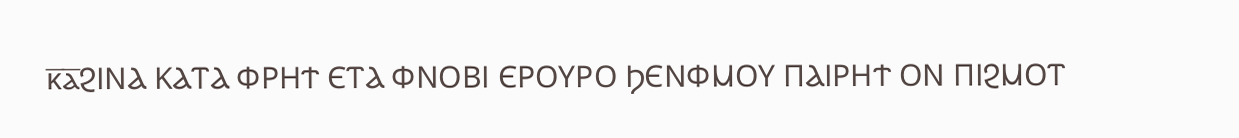ⲕ̅ⲁ̅ϨⲒⲚⲀ ⲔⲀⲦⲀ ⲪⲢⲎϮ ⲈⲦⲀ ⲪⲚⲞⲂⲒ ⲈⲢⲞⲨⲢⲞ ϦⲈⲚⲪⲘⲞⲨ ⲠⲀⲒⲢⲎϮ ⲞⲚ ⲠⲒϨⲘⲞⲦ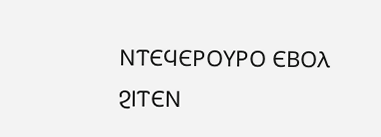ⲚⲦⲈϤⲈⲢⲞⲨⲢⲞ ⲈⲂⲞⲖ ϨⲒⲦⲈⲚ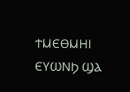ϮⲘⲈⲐⲘⲎⲒ ⲈⲨⲰⲚϦ ϢⲀ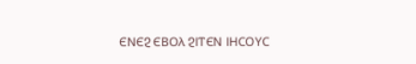ⲈⲚⲈϨ ⲈⲂⲞⲖ ϨⲒⲦⲈⲚ ⲒⲎⲤⲞⲨⲤ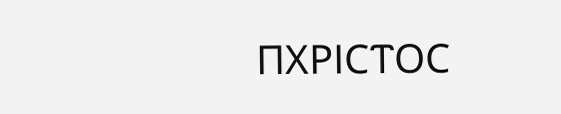ⲠⲬⲢⲒⲤⲦⲞⲤ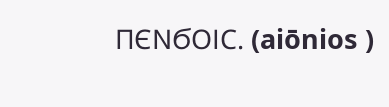ⲠⲈⲚϬⲞⲒⲤ. (aiōnios )